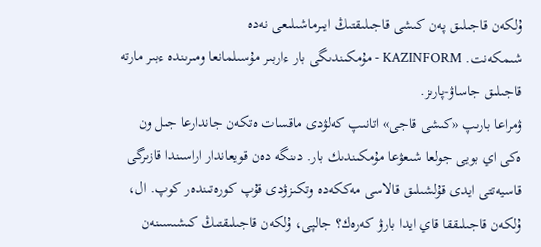ۇلكەن قاجىلىق پەن كىشى قاجىلىقتىڭ ايىرماشىلىعى نەدە
شىمكەنت. KAZINFORM - مۇمكىندىگى بار ءاربىر مۇسىلمانعا ومىرىندە ءبىر مارتە قاجىلىق جاساۋ-پارىز.
ۋمراعا بارىپ «كىشى قاجى» اتانىپ كەلۋدى ماقسات ەتكەن جاندارعا جىل ون ەكى اي بويى جولعا شىعۋعا مۇمكىندىك بار. دىنگە دەن قويعاندار اراسىندا قازىرگى قاسيەتتى ايدى قۇلشىلىق قالاسى مەككەدە وتكىزۋدى قۇپ كورەتىندەر كوپ. ال، ۇلكەن قاجىلىققا قاي ايدا بارۋ كەرەك؟ جالپى، ۇلكەن قاجىلىقتىڭ كىشىسىنەن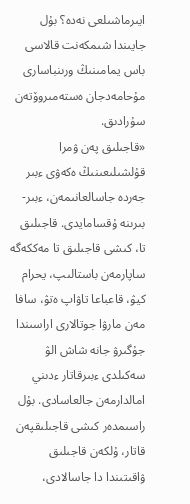ايىرماشىلعى نەدە؟ بۇل جايىندا شىمكەنت قالاسى باس يمامىنىڭ ورىنباسارى مۇحامەدجان ەستەمىروۆتەن سۇرادىق.
«قاجىلىق پەن ۋمرا قۇلشىلىعىنىڭ ەكەۋى ءبىر جەردە جاسالعانىمەن، ءبىر- بىرىنە ۇقسامايدى. قاجىلىق تا، كىشى قاجىلىق تا مەككەگە ساپارمەن باستالىپ، يحرام كيۋ، قاعباعا تاۋاپ ەتۋ، سافا مەن مارۋا جوتالارى اراسىندا جۇگىرۋ جانە شاش الۋ سەكىلدى ءبىرقاتار ءدىني امالدارمەن جالعاسادى. بۇل راسىمدەر كىشى قاجىلىقپەن قاتار، ۇلكەن قاجىلىق ۋاقىتىندا دا جاسالادى،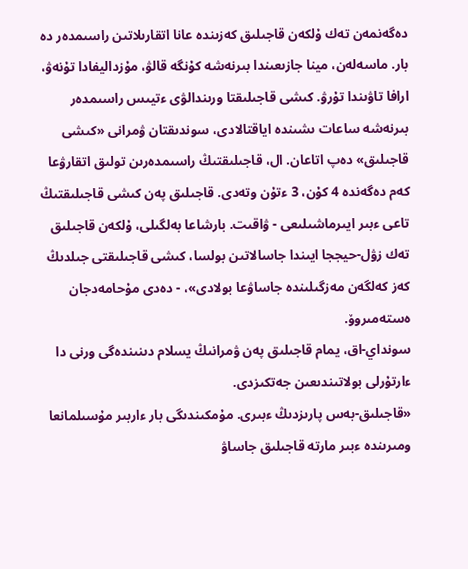دەگەنمەن تەك ۇلكەن قاجىلىق كەزىندە عانا اتقارىلاتىن راسىمدەر دە بار. ماسەلەن، مينا جازىعىندا بىرنەشە كۇنگە قالۋ، مۇزداليفادا تۇنەۋ، ارافا تاۋىندا تۇرۋ. كىشى قاجىلىقتا ورىندالۋى ءتيىس راسىمدەر بىرنەشە ساعات ىشىندە اياقتالادى، سوندىقتان ۋمرانى «كىشى قاجىلىق» دەپ اتاعان. ال، قاجىلىقتىڭ راسىمدەرىن تولىق اتقارۋعا كەم دەگەندە 4 كۇن، 3 ءتۇن وتەدى. قاجىلىق پەن كىشى قاجىلىقتىڭ تاعى ءبىر ايىرماشىلىعى - ۋاقىت. بارشاعا بەلگىلى، ۇلكەن قاجىلىق تەك زۋل-حيججا ايىندا جاسالاتىن بولسا، كىشى قاجىلىقتى جىلدىڭ كەز كەلگەن مەزگىلىندە جاساۋعا بولادى»، - دەدى مۇحامەدجان ەستەمىروۆ.
سونداي-اق، يمام قاجىلىق پەن ۋمرانىڭ يسلام دىنىندەگى ورنى دا ءارتۇرلى بولاتىندىعىن جەتكىزدى.
«قاجىلىق-بەس پارىزدىڭ ءبىرى. مۇمكىندىگى بار ءاربىر مۇسىلمانعا ومىرىندە ءبىر مارتە قاجىلىق جاساۋ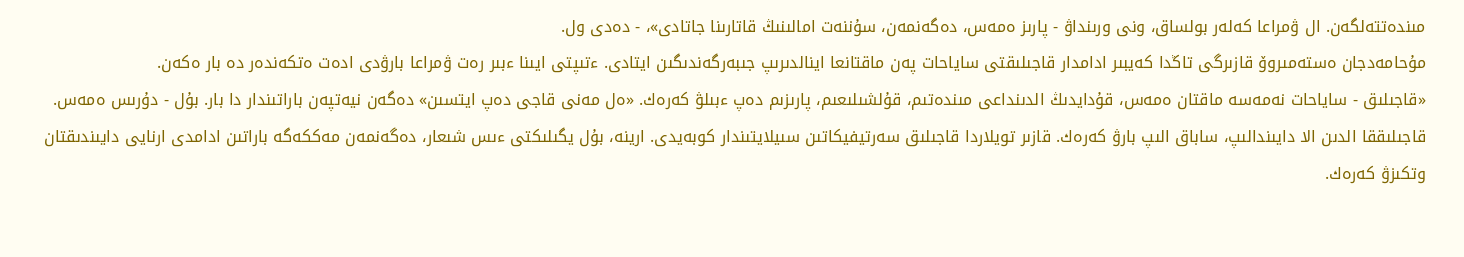مىندەتتەلگەن. ال ۋمراعا كەلەر بولساق، ونى ورىنداۋ - پارىز ەمەس، دەگەنمەن، سۇننەت امالىنىڭ قاتارىنا جاتادى»، - دەدى ول.
مۇحامەدجان ەستەمىروۆ قازىرگى تاڭدا كەيبىر ادامدار قاجىلىقتى ساياحات پەن ماقتانعا اينالدىرىپ جىبەرگەندىگىن ايتادى. ءتىپتى ايىنا ءبىر رەت ۋمراعا بارۋدى ادەت ەتكەندەر دە بار ەكەن.
«قاجىلىق - ساياحات نەمەسە ماقتان ەمەس، قۇدايدىڭ الدىنداعى مىندەتىم، قۇلشىلىعىم، پارىزىم دەپ ءبىلۋ كەرەك. «ەل مەنى قاجى دەپ ايتسىن» دەگەن نيەتپەن باراتىندار دا بار. بۇل - دۇرىس ەمەس. قاجىلىققا الدىن الا دايىندالىپ، ساباق الىپ بارۋ كەرەك. قازىر تويلاردا قاجىلىق سەرتيفيكاتىن سىيلايتىندار كوبەيدى. ارينە، بۇل يگىلىكتى ءىس شىعار، دەگەنمەن مەككەگە باراتىن ادامدى ارنايى دايىندىقتان وتكىزۋ كەرەك.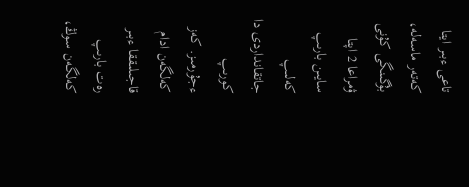تاعى ءبىر ايتا كەتەر ماسەلە، بۇگىنگى كۇنى ۋمراعا 2 اپتا سايىن بارىپ كەلىپ جاتقانداردى دا كورىپ ءجۇرمىز. كەز كەلگەن ادام قاجىلىققا ءبىر رەت بارىپ كەلگەن سوڭ،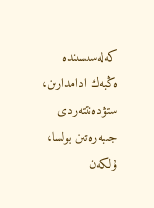كەلەسىسىندە ەڭبەك ادامدارىن، ستۋدەنتتەردى جىبەرەتىن بولسا، ۇلكەن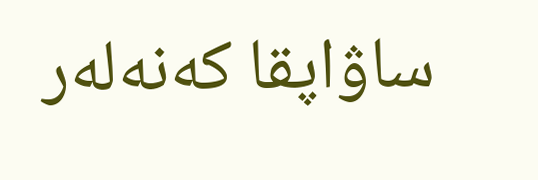ساۋاپقا كەنەلەر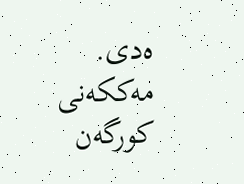ەدى. مەككەنى كورگەن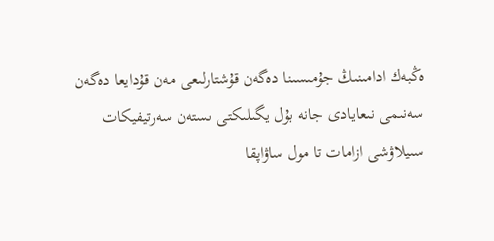ەڭبەك ادامىنىڭ جۇمىسىنا دەگەن قۇشتارلىعى مەن قۇدايعا دەگەن سەنىمى نىعايادى جانە بۇل يگىلىكتى ىستەن سەرتيفيكات سىيلاۋشى ازامات تا مول ساۋاپقا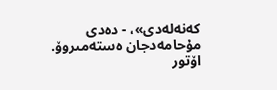كەنەلەدى»، - دەدى مۇحامەدجان ەستەمىروۆ.
اۆتور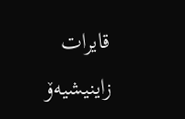قايرات زاينيشيەۆ